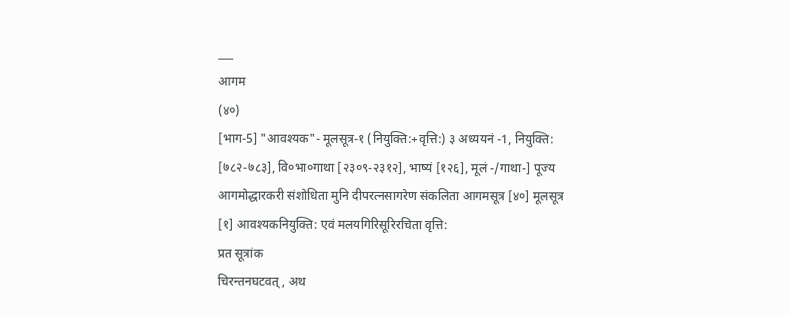___
आगम
(४०)
[भाग-5] "आवश्यक"- मूलसूत्र-१ (नियुक्ति:+वृत्ति:) ३ अध्ययनं -1, नियुक्ति: [७८२-७८३], वि०भा०गाथा [२३०९-२३१२], भाष्यं [१२६], मूलं -/गाथा-] पूज्य आगमोद्धारकरी संशोधिता मुनि दीपरत्नसागरेण संकलिता आगमसूत्र [४०] मूलसूत्र [१] आवश्यकनियुक्ति: एवं मलयगिरिसूरिरचिता वृत्ति:
प्रत सूत्रांक
चिरन्तनघटवत् , अथ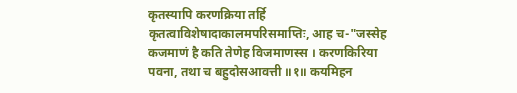कृतस्यापि करणक्रिया तर्हि कृतत्वाविशेषादाकालमपरिसमाप्तिः, आह च-"जस्सेह कजमाणं है कति तेणेह विजमाणस्स । करणकिरिया पवना, तथा च बहुदोसआवत्ती ॥१॥ कयमिहन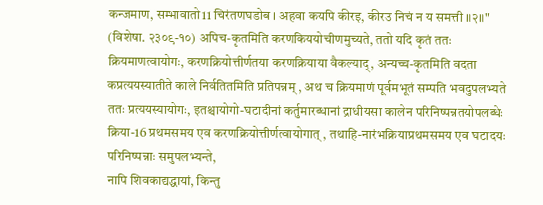कन्जमाण, सम्भावातो11 चिरंतणघडोब । अहवा कयपि कीरइ, कीरउ निचं न य समत्ती ॥२॥" (विशेषा. २३०९-१०) अपिच-कृतमिति करणकिययोचीणमुच्यते, ततो यदि कृतं ततः क्रियमाणत्वायोगः, करणक्रियोत्तीर्णतया करणक्रियाया वैकल्याद्, अन्यच्च-कृतमिति वदता कप्रत्ययस्यातीते काले निर्वतितमिति प्रतिपन्नम् , अथ च क्रियमाणं पूर्वमभूतं सम्पति भवदुपलभ्यते ततः प्रत्ययस्यायोगः, इतश्चायोगो-घटादीनां कर्तुमारब्धानां द्राधीयसा कालेन परिनिष्पन्नतयोपलब्धेः क्रिया-16 प्रथमसमय एव करणक्रियोत्तीर्णत्वायोगात् , तथाहि-नारंभक्रियाप्रथमसमय एव घटादयः परिनिष्पन्नाः समुपलभ्यन्ते,
नापि शिवकाद्यद्धायां, किन्तु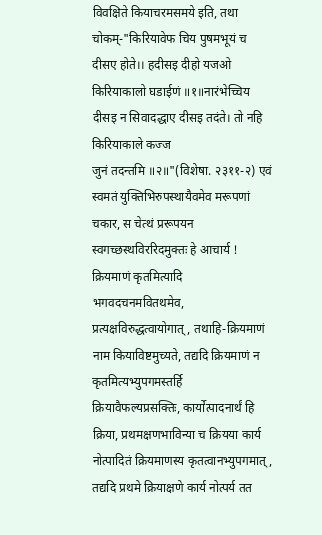विवक्षिते कियाचरमसमये इति, तथा चोकम्-"किरियावेफ चिय पुषमभूयं च दीसए होते।। हदीसइ दीहो यजओ किरियाकालो घडाईणं ॥१॥नारंभेच्चिय दीसइ न सिवादद्धाए दीसइ तदंते। तो नहि किरियाकाले कज्ज
जुनं तदन्तमि ॥२॥"(विशेषा. २३११-२) एवं स्वमतं युक्तिभिरुपस्थायैवमेव मरूपणां चकार, स चेत्थं प्ररूपयन स्वगच्छस्थविररिदमुक्तः हे आचार्य ! क्रियमाणं कृतमित्यादि भगवदचनमवितथमेव, प्रत्यक्षविरुद्धत्वायोगात् , तथाहि-क्रियमाणं नाम कियाविष्टमुच्यते, तद्यदि क्रियमाणं न कृतमित्यभ्युपगमस्तर्हि क्रियावैफल्यप्रसक्तिः, कार्योत्पादनार्थं हि क्रिया, प्रथमक्षणभाविन्या च क्रियया कार्य नोत्पादितं क्रियमाणस्य कृतत्वानभ्युपगमात्, तद्यदि प्रथमे क्रियाक्षणे कार्य नोत्पर्य तत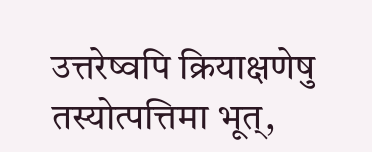उत्तरेष्वपि क्रियाक्षणेषु तस्योत्पत्तिमा भूत्,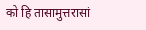को हि तासामुत्तरासां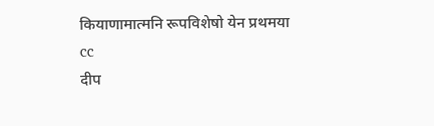कियाणामात्मनि रूपविशेषो येन प्रथमया
cc
दीप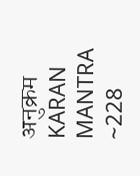अनुक्रम
KARAN MANTRA
~228